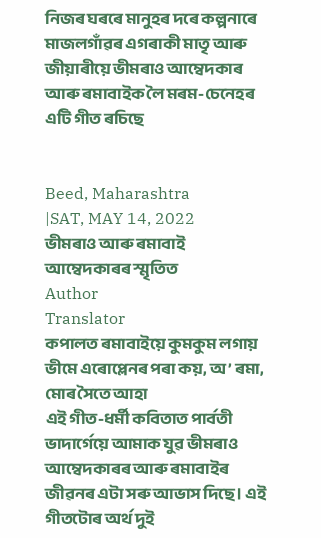নিজৰ ঘৰৰে মানুহৰ দৰে কল্পনাৰে মাজলগাঁৱৰ এগৰাকী মাতৃ আৰু জীয়াৰীয়ে ভীমৰাও আম্বেদকাৰ আৰু ৰমাবাইক লৈ মৰম-চেনেহৰ এটি গীত ৰচিছে


Beed, Maharashtra
|SAT, MAY 14, 2022
ভীমৰাও আৰু ৰমাবাই আম্বেদকাৰৰ স্মৃতিত
Author
Translator
কপালত ৰমাবাইয়ে কুমকুম লগায়
ভীমে এৰোপ্লেনৰ পৰা কয়, অ’ ৰমা, মোৰ সৈতে আহা
এই গীত-ধৰ্মী কবিতাত পাৰ্বতী ভাদাৰ্গেয়ে আমাক যুৱ ভীমৰাও আম্বেদকাৰৰ আৰু ৰমাবাইৰ জীৱনৰ এটা সৰু আভাস দিছে। এই গীতটোৰ অৰ্থ দুই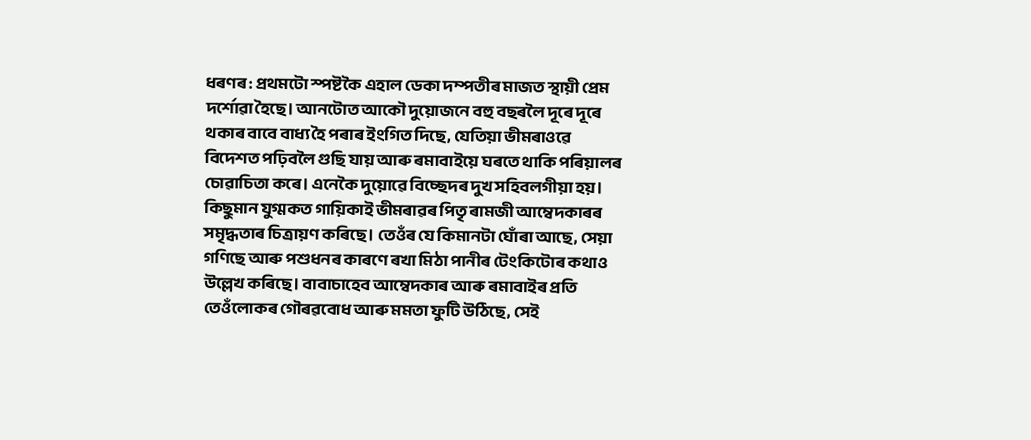ধৰণৰ : প্ৰথমটো স্পষ্টকৈ এহাল ডেকা দম্পতীৰ মাজত স্থায়ী প্ৰেম দৰ্শোৱা হৈছে। আনটোত আকৌ দুয়োজনে বহু বছৰলৈ দূৰে দূৰে থকাৰ বাবে বাধ্য হৈ পৰাৰ ইংগিত দিছে, যেতিয়া ভীমৰাওৱে বিদেশত পঢ়িবলৈ গুছি যায় আৰু ৰমাবাইয়ে ঘৰতে থাকি পৰিয়ালৰ চোৱাচিতা কৰে। এনেকৈ দুয়োৱে বিচ্ছেদৰ দুখ সহিবলগীয়া হয়।
কিছুমান যুগ্মকত গায়িকাই ভীমৰাৱৰ পিতৃ ৰামজী আম্বেদকাৰৰ সমৃদ্ধতাৰ চিত্ৰায়ণ কৰিছে। তেওঁৰ যে কিমানটা ঘোঁৰা আছে, সেয়া গণিছে আৰু পশুধনৰ কাৰণে ৰখা মিঠা পানীৰ টেংকিটোৰ কথাও উল্লেখ কৰিছে। বাবাচাহেব আম্বেদকাৰ আৰু ৰমাবাইৰ প্ৰতি তেওঁলোকৰ গৌৰৱবোধ আৰু মমতা ফুটি উঠিছে, সেই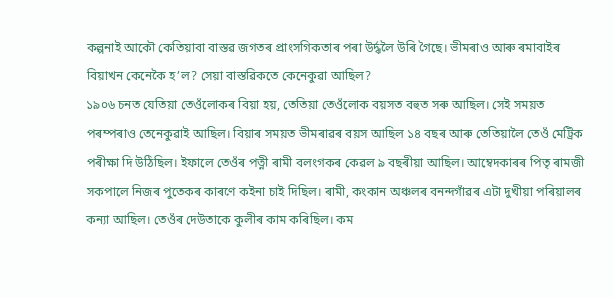কল্পনাই আকৌ কেতিয়াবা বাস্তৱ জগতৰ প্ৰাংসগিকতাৰ পৰা উৰ্দ্ধলৈ উৰি গৈছে। ভীমৰাও আৰু ৰমাবাইৰ বিয়াখন কেনেকৈ হ’ল? সেয়া বাস্তৱিকতে কেনেকুৱা আছিল?
১৯০৬ চনত যেতিয়া তেওঁলোকৰ বিয়া হয়, তেতিয়া তেওঁলোক বয়সত বহুত সৰু আছিল। সেই সময়ত পৰম্পৰাও তেনেকুৱাই আছিল। বিয়াৰ সময়ত ভীমৰাৱৰ বয়স আছিল ১৪ বছৰ আৰু তেতিয়ালৈ তেওঁ মেট্ৰিক পৰীক্ষা দি উঠিছিল। ইফালে তেওঁৰ পত্নী ৰামী বলংগকৰ কেৱল ৯ বছৰীয়া আছিল। আম্বেদকাৰৰ পিতৃ ৰামজী সকপালে নিজৰ পুতেকৰ কাৰণে কইনা চাই দিছিল। ৰামী, কংকান অঞ্চলৰ বনন্দগাঁৱৰ এটা দুখীয়া পৰিয়ালৰ কন্যা আছিল। তেওঁৰ দেউতাকে কুলীৰ কাম কৰিছিল। কম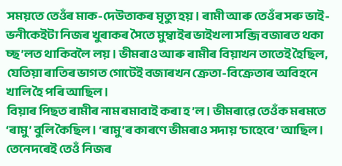সময়তে তেওঁৰ মাক-দেউতাকৰ মৃত্যু হয়। ৰামী আৰু তেওঁৰ সৰু ভাই-ভনীকেইটা নিজৰ খুৰাকৰ সৈতে মুম্বাইৰ ভাইখলা সব্জি বজাৰত থকা চ্ছ’লত থাকিবলৈ লয়। ভীমৰাও আৰু ৰামীৰ বিয়াখন তাতেই হৈছিল, যেতিয়া ৰাতিৰ ভাগত গোটেই বজাৰখন ক্ৰেতা-বিক্ৰেতাৰ অবিহনে খালি হৈ পৰি আছিল।
বিয়াৰ পিছত ৰামীৰ নাম ৰমাবাই কৰা হ’ল। ভীমৰাৱে তেওঁক মৰমতে ‘ৰামু’ বুলি কৈছিল। ‘ৰামু’ৰ কাৰণে ভীমৰাও সদায় ‘চাহেবে’ আছিল। তেনেদৰেই তেওঁ নিজৰ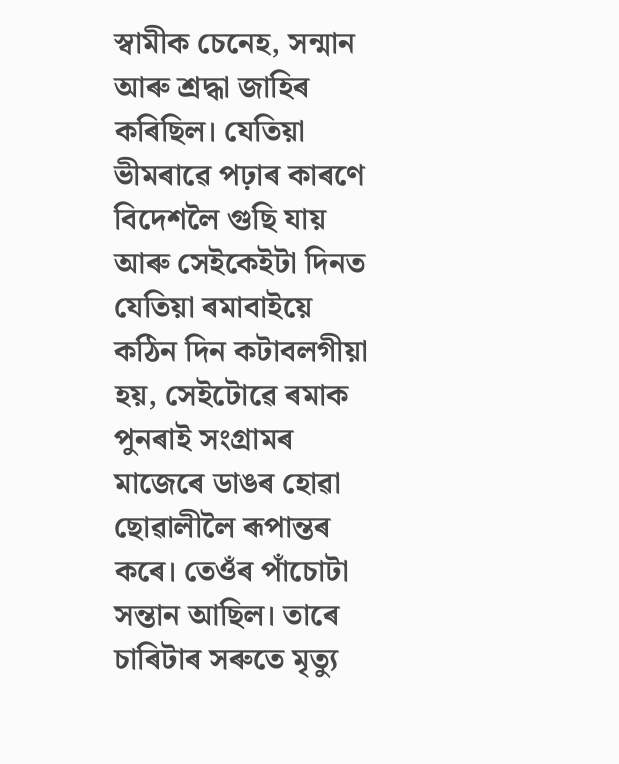স্বামীক চেনেহ, সন্মান আৰু শ্ৰদ্ধা জাহিৰ কৰিছিল। যেতিয়া ভীমৰাৱে পঢ়াৰ কাৰণে বিদেশলৈ গুছি যায় আৰু সেইকেইটা দিনত যেতিয়া ৰমাবাইয়ে কঠিন দিন কটাবলগীয়া হয়, সেইটোৱে ৰমাক পুনৰাই সংগ্ৰামৰ মাজেৰে ডাঙৰ হোৱা ছোৱালীলৈ ৰূপান্তৰ কৰে। তেওঁৰ পাঁচোটা সন্তান আছিল। তাৰে চাৰিটাৰ সৰুতে মৃত্যু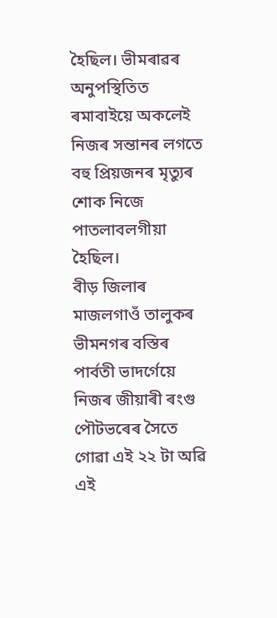হৈছিল। ভীমৰাৱৰ অনুপস্থিতিত ৰমাবাইয়ে অকলেই নিজৰ সন্তানৰ লগতে বহু প্ৰিয়জনৰ মৃত্যুৰ শোক নিজে পাতলাবলগীয়া হৈছিল।
বীড় জিলাৰ মাজলগাওঁ তালুকৰ ভীমনগৰ বস্তিৰ পাৰ্বতী ভাদৰ্গেয়ে নিজৰ জীয়াৰী ৰংগু পৌটভৰেৰ সৈতে গোৱা এই ২২ টা অৱি এই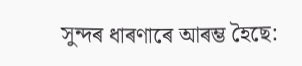সুন্দৰ ধাৰণাৰে আৰম্ভ হৈছে: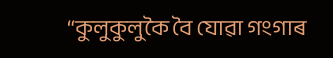“কুলুকুলুকৈ বৈ যোৱা গংগাৰ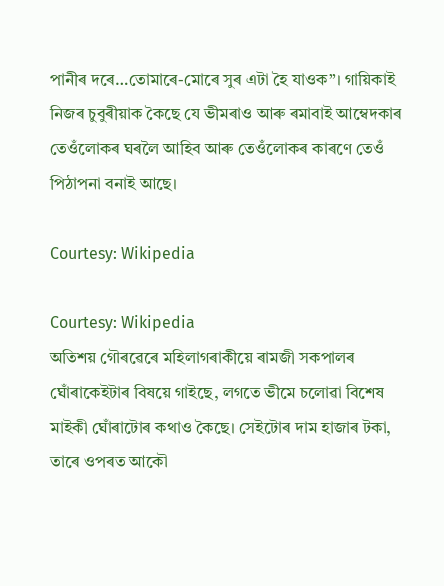পানীৰ দৰে…তোমাৰে-মোৰে সুৰ এটা হৈ যাওক”। গায়িকাই নিজৰ চুবুৰীয়াক কৈছে যে ভীমৰাও আৰু ৰমাবাই আম্বেদকাৰ তেওঁলোকৰ ঘৰলৈ আহিব আৰু তেওঁলোকৰ কাৰণে তেওঁ পিঠাপনা বনাই আছে।

Courtesy: Wikipedia

Courtesy: Wikipedia
অতিশয় গৌৰৱেৰে মহিলাগৰাকীয়ে ৰামজী সকপালৰ ঘোঁৰাকেইটাৰ বিষয়ে গাইছে, লগতে ভীমে চলোৱা বিশেষ মাইকী ঘোঁৰাটোৰ কথাও কৈছে। সেইটোৰ দাম হাজাৰ টকা, তাৰে ওপৰত আকৌ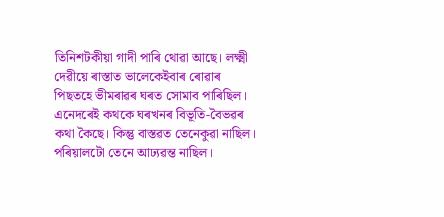তিনিশটকীয়া গাদী পাৰি থোৱা আছে। লক্ষ্মী দেৱীয়ে ৰাস্তাত ভালেকেইবাৰ ৰোৱাৰ পিছতহে ভীমৰাৱৰ ঘৰত সোমাব পাৰিছিল। এনেদৰেই কথকে ঘৰখনৰ বিভূতি-বৈভৱৰ কথা কৈছে। কিন্তু বাস্তৱত তেনেকুৱা নাছিল। পৰিয়ালটো তেনে আঢ্যৱন্ত নাছিল।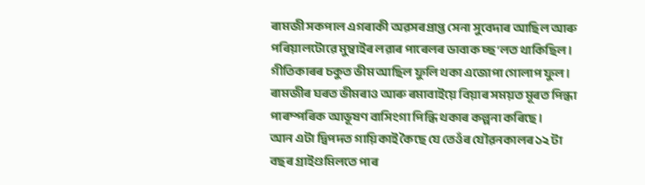ৰামজী সকপাল এগৰাকী অৱসৰপ্ৰাপ্ত সেনা সুবেদাৰ আছিল আৰু পৰিয়ালটোৱে মুম্বাইৰ লৱাৰ পাৰেলৰ ডাবাক চ্ছ’লত থাকিছিল। গীতিকাৰৰ চকুত ভীম আছিল ফুলি থকা এজোপা গোলাপ ফুল। ৰামজীৰ ঘৰত ভীমৰাও আৰু ৰমাবাইয়ে বিয়াৰ সময়ত মূৰত পিন্ধা পাৰম্পৰিক আভূষণ বাসিংগা পিন্ধি থকাৰ কল্পনা কৰিছে।
আন এটা দ্বিপদত গায়িকাই কৈছে যে তেওঁৰ যৌৱনকালৰ ১২ টা বছৰ গ্ৰাইণ্ডমিলতে পাৰ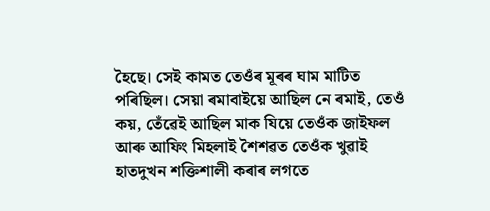হৈছে। সেই কামত তেওঁৰ মূৰৰ ঘাম মাটিত পৰিছিল। সেয়া ৰমাবাইয়ে আছিল নে ৰমাই, তেওঁ কয়, তেঁৱেই আছিল মাক যিয়ে তেওঁক জাইফল আৰু আফিং মিহলাই শৈশৱত তেওঁক খুৱাই হাতদুখন শক্তিশালী কৰাৰ লগতে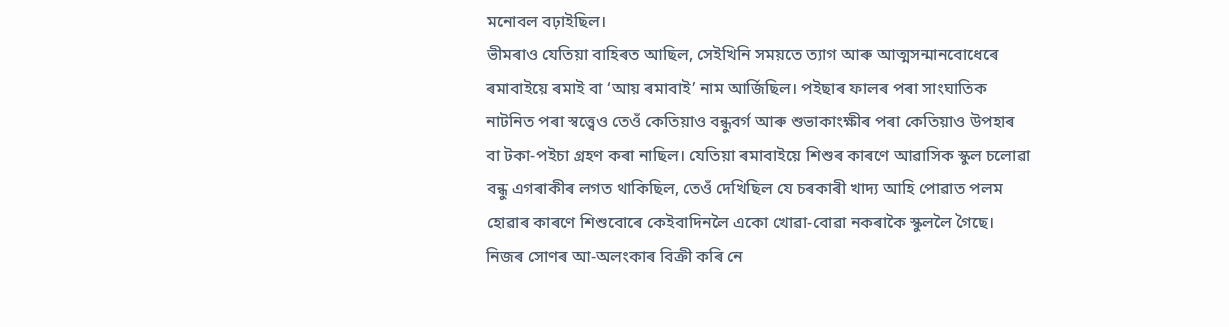মনোবল বঢ়াইছিল।
ভীমৰাও যেতিয়া বাহিৰত আছিল, সেইখিনি সময়তে ত্যাগ আৰু আত্মসন্মানবোধেৰে ৰমাবাইয়ে ৰমাই বা ‘আয় ৰমাবাই’ নাম আৰ্জিছিল। পইছাৰ ফালৰ পৰা সাংঘাতিক নাটনিত পৰা স্বত্ত্বেও তেওঁ কেতিয়াও বন্ধুবৰ্গ আৰু শুভাকাংক্ষীৰ পৰা কেতিয়াও উপহাৰ বা টকা-পইচা গ্ৰহণ কৰা নাছিল। যেতিয়া ৰমাবাইয়ে শিশুৰ কাৰণে আৱাসিক স্কুল চলোৱা বন্ধু এগৰাকীৰ লগত থাকিছিল, তেওঁ দেখিছিল যে চৰকাৰী খাদ্য আহি পোৱাত পলম হোৱাৰ কাৰণে শিশুবোৰে কেইবাদিনলৈ একো খোৱা-বোৱা নকৰাকৈ স্কুললৈ গৈছে। নিজৰ সোণৰ আ-অলংকাৰ বিক্ৰী কৰি নে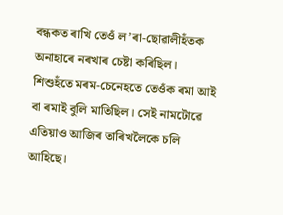বন্ধকত ৰাখি তেওঁ ল’ৰা-ছোৱালীহঁতক অনাহাৰে নৰখাৰ চেষ্টা কৰিছিল। শিশুহঁতে মৰম-চেনেহতে তেওঁক ৰমা আই বা ৰমাই বুলি মাতিছিল। সেই নামটোৱে এতিয়াও আজিৰ তাৰিখলৈকে চলি আহিছে।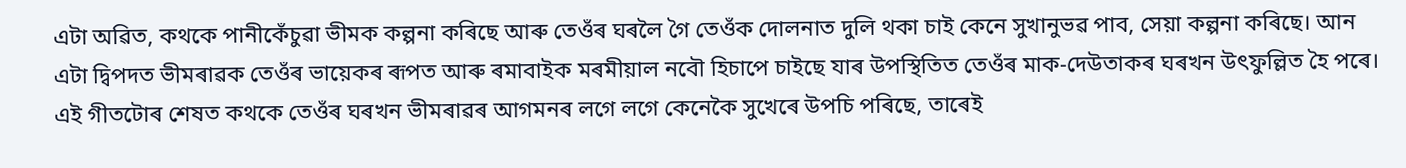এটা অৱিত, কথকে পানীকেঁচুৱা ভীমক কল্পনা কৰিছে আৰু তেওঁৰ ঘৰলৈ গৈ তেওঁক দোলনাত দুলি থকা চাই কেনে সুখানুভৱ পাব, সেয়া কল্পনা কৰিছে। আন এটা দ্বিপদত ভীমৰাৱক তেওঁৰ ভায়েকৰ ৰূপত আৰু ৰমাবাইক মৰমীয়াল নবৌ হিচাপে চাইছে যাৰ উপস্থিতিত তেওঁৰ মাক-দেউতাকৰ ঘৰখন উৎফুল্লিত হৈ পৰে।
এই গীতটোৰ শেষত কথকে তেওঁৰ ঘৰখন ভীমৰাৱৰ আগমনৰ লগে লগে কেনেকৈ সুখেৰে উপচি পৰিছে, তাৰেই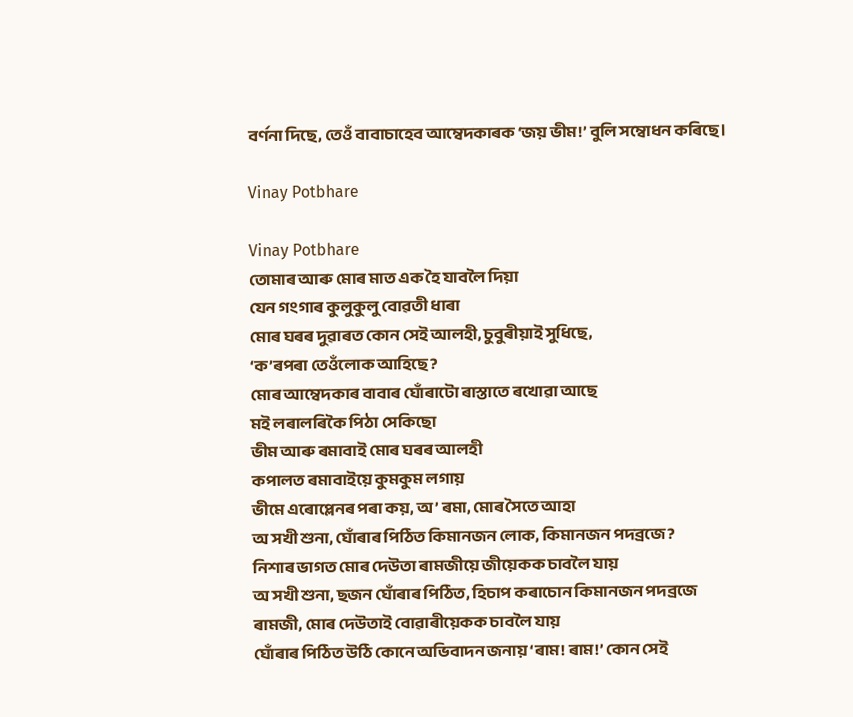বৰ্ণনা দিছে, তেওঁ বাবাচাহেব আম্বেদকাৰক ‘জয় ভীম!’ বুলি সম্বোধন কৰিছে।

Vinay Potbhare

Vinay Potbhare
তোমাৰ আৰু মোৰ মাত এক হৈ যাবলৈ দিয়া
যেন গংগাৰ কুলুকুলু বোৱতী ধাৰা
মোৰ ঘৰৰ দুৱাৰত কোন সেই আলহী, চুবুৰীয়াই সুধিছে,
‘ক’ৰপৰা তেওঁলোক আহিছে?
মোৰ আম্বেদকাৰ বাবাৰ ঘোঁৰাটো ৰাস্তাতে ৰখোৱা আছে
মই লৰালৰিকৈ পিঠা সেকিছো
ভীম আৰু ৰমাবাই মোৰ ঘৰৰ আলহী
কপালত ৰমাবাইয়ে কুমকুম লগায়
ভীমে এৰোপ্লেনৰ পৰা কয়, অ’ ৰমা, মোৰ সৈতে আহা
অ সখী শুনা, ঘোঁৰাৰ পিঠিত কিমানজন লোক, কিমানজন পদব্ৰজে?
নিশাৰ ভাগত মোৰ দেউতা ৰামজীয়ে জীয়েকক চাবলৈ যায়
অ সখী শুনা, ছজন ঘোঁৰাৰ পিঠিত, হিচাপ কৰাচোন কিমানজন পদব্ৰজে
ৰামজী, মোৰ দেউতাই বোৱাৰীয়েকক চাবলৈ যায়
ঘোঁৰাৰ পিঠিত উঠি কোনে অভিবাদন জনায় ‘ৰাম! ৰাম!’ কোন সেই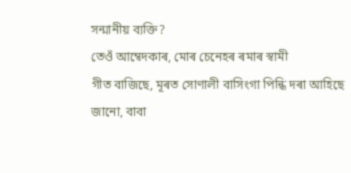সন্মানীয় ব্যক্তি?
তেওঁ আম্বেদকাৰ, মোৰ চেনেহৰ ৰমাৰ স্বামী
গীত বাজিছে, মূৰত সোণালী বাসিংগা পিন্ধি দৰা আহিছে
জানো, বাবা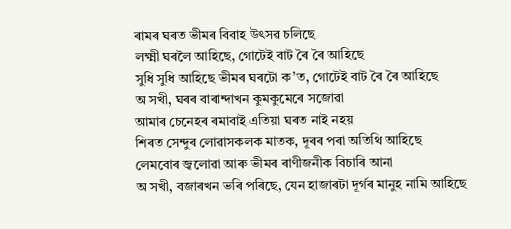ৰামৰ ঘৰত ভীমৰ বিবাহ উৎসৱ চলিছে
লক্ষ্মী ঘৰলৈ আহিছে, গোটেই বাট ৰৈ ৰৈ আহিছে
সুধি সুধি আহিছে ভীমৰ ঘৰটো ক’ত, গোটেই বাট ৰৈ ৰৈ আহিছে
অ সখী, ঘৰৰ বাৰান্দাখন কুমকুমেৰে সজোৱা
আমাৰ চেনেহৰ ৰমাবাই এতিয়া ঘৰত নাই নহয়
শিৰত সেন্দুৰ লোৱাসকলক মাতক, দূৰৰ পৰা অতিথি আহিছে
লেমবোৰ জ্বলোৱা আৰু ভীমৰ ৰাণীজনীক বিচাৰি আনা
অ সখী, বজাৰখন ভৰি পৰিছে, যেন হাজাৰটা দূৰ্গৰ মানুহ নামি আহিছে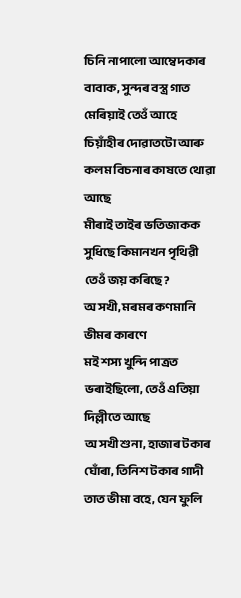চিনি নাপালো আম্বেদকাৰ বাবাক, সুন্দৰ বস্ত্ৰ গাত মেৰিয়াই তেওঁ আহে
চিয়াঁহীৰ দোৱাতটো আৰু কলম বিচনাৰ কাষতে থোৱা আছে
মীৰাই তাইৰ ভতিজাকক সুধিছে কিমানখন পৃথিৱী তেওঁ জয় কৰিছে?
অ সখী, মৰমৰ কণমানি ভীমৰ কাৰণে
মই শস্য খুন্দি পাত্ৰত ভৰাইছিলো, তেওঁ এতিয়া দিল্লীতে আছে
অ সখী শুনা, হাজাৰ টকাৰ ঘোঁৰা, তিনিশ টকাৰ গাদী
তাত ভীমা বহে, যেন ফুলি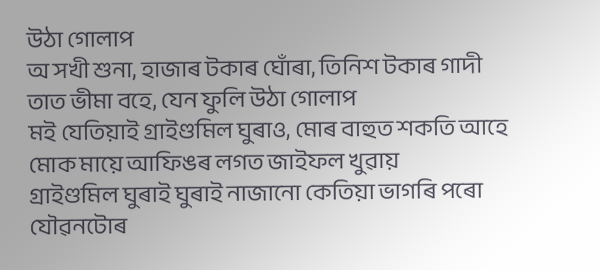উঠা গোলাপ
অ সখী শুনা, হাজাৰ টকাৰ ঘোঁৰা, তিনিশ টকাৰ গাদী
তাত ভীমা বহে, যেন ফুলি উঠা গোলাপ
মই যেতিয়াই গ্ৰাইণ্ডমিল ঘুৰাও, মোৰ বাহুত শকতি আহে
মোক মায়ে আফিঙৰ লগত জাইফল খুৱায়
গ্ৰাইণ্ডমিল ঘুৰাই ঘুৰাই নাজানো কেতিয়া ভাগৰি পৰো
যৌৱনটোৰ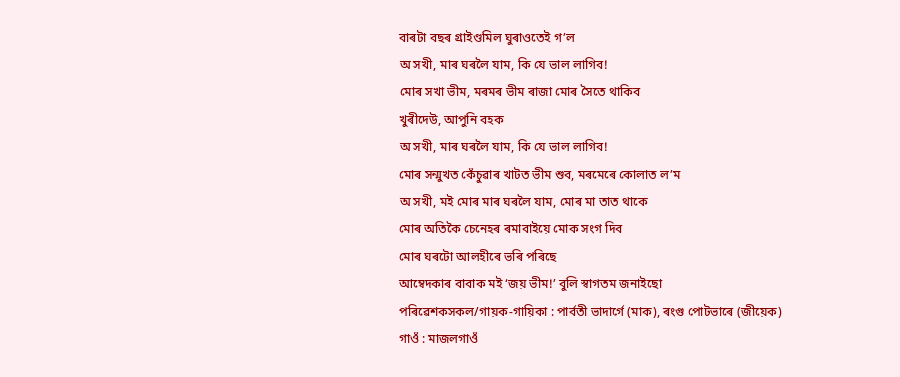বাৰটা বছৰ গ্ৰাইণ্ডমিল ঘুৰাওতেই গ’ল
অ সখী, মাৰ ঘৰলৈ যাম, কি যে ভাল লাগিব!
মোৰ সখা ভীম, মৰমৰ ভীম ৰাজা মোৰ সৈতে থাকিব
খুৰীদেউ, আপুনি বহক
অ সখী, মাৰ ঘৰলৈ যাম, কি যে ভাল লাগিব!
মোৰ সন্মুখত কেঁচুৱাৰ খাটত ভীম শুব, মৰমেৰে কোলাত ল’ম
অ সখী, মই মোৰ মাৰ ঘৰলৈ যাম, মোৰ মা তাত থাকে
মোৰ অতিকৈ চেনেহৰ ৰমাবাইয়ে মোক সংগ দিব
মোৰ ঘৰটো আলহীৰে ভৰি পৰিছে
আম্বেদকাৰ বাবাক মই ‘জয় ভীম!’ বুলি স্বাগতম জনাইছো
পৰিৱেশকসকল/গায়ক-গায়িকা : পাৰ্বতী ভাদাৰ্গে (মাক), ৰংগু পোটভাৰে (জীয়েক)
গাওঁ : মাজলগাওঁ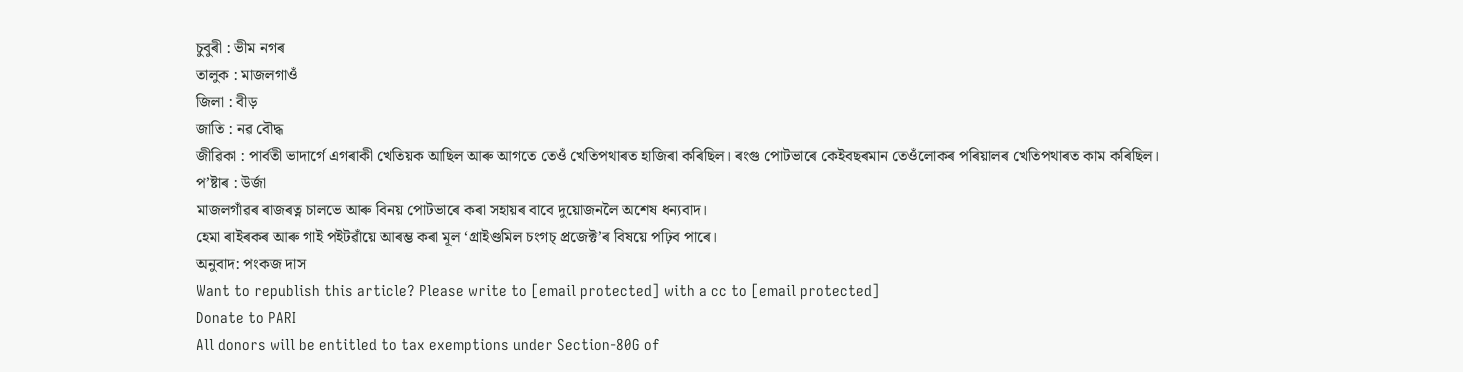চুবুৰী : ভীম নগৰ
তালুক : মাজলগাওঁ
জিলা : বীড়
জাতি : নৱ বৌদ্ধ
জীৱিকা : পাৰ্বতী ভাদাৰ্গে এগৰাকী খেতিয়ক আছিল আৰু আগতে তেওঁ খেতিপথাৰত হাজিৰা কৰিছিল। ৰংগু পোটভাৰে কেইবছৰমান তেওঁলোকৰ পৰিয়ালৰ খেতিপথাৰত কাম কৰিছিল।
প’ষ্টাৰ : উৰ্জা
মাজলগাঁৱৰ ৰাজৰত্ন চালভে আৰু বিনয় পোটভাৰে কৰা সহায়ৰ বাবে দুয়োজনলৈ অশেষ ধন্যবাদ।
হেমা ৰাইৰকৰ আৰু গাই পইটৱাঁয়ে আৰম্ভ কৰা মূল ‘গ্ৰাইণ্ডমিল চংগচ্ প্ৰজেক্ট’ৰ বিষয়ে পঢ়িব পাৰে।
অনুবাদ: পংকজ দাস
Want to republish this article? Please write to [email protected] with a cc to [email protected]
Donate to PARI
All donors will be entitled to tax exemptions under Section-80G of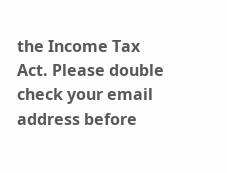the Income Tax Act. Please double check your email address before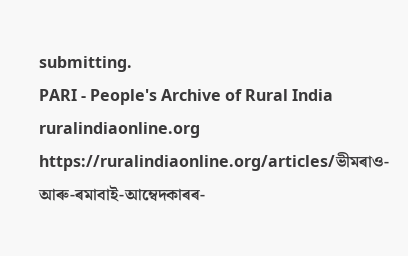submitting.
PARI - People's Archive of Rural India
ruralindiaonline.org
https://ruralindiaonline.org/articles/ভীমৰাও-আৰু-ৰমাবাই-আম্বেদকাৰৰ-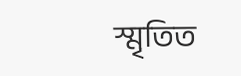স্মৃতিত